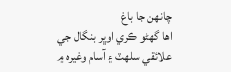چانھن جا باغ
اها گهڻو ڪري اوڀر بنگال جي علائقي سلھٽ ۽ آسام وغيرہ ۾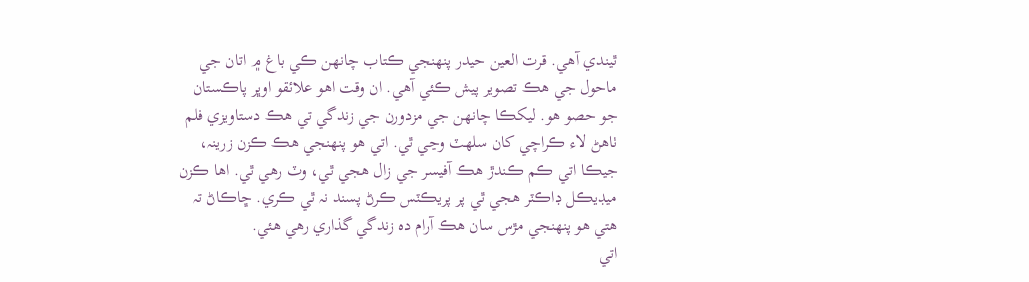ٿيندي آهي. قرت العين حيدر پنھنجي ڪتاب چانھن ڪي باغ ۾ اتان جي ماحول جي هڪ تصوير پيش ڪئي آهي. ان وقت اهو علائقو اوڀر پاڪستان جو حصو هو. ليکڪا چانھن جي مزدورن جي زندگي تي هڪ دستاويزي فلم ٺاهڻ لاء ڪراچي کان سلھٽ وڃي ٿي. اتي هو پنھنجي هڪ ڪزن زرينہ، جيڪا اتي ڪم ڪندڙ هڪ آفيسر جي زال هجي ٿي، وٽ رهي ٿي. اها ڪزن ميڊيڪل ڊاڪٽر هجي ٿي پر پريڪٽس ڪرڻ پسند نہ ٿي ڪري. ڇاڪاڻ تہ هتي هو پنھنجي مڙس سان هڪ آرام دہ زندگي گذاري رهي هئي.
اتي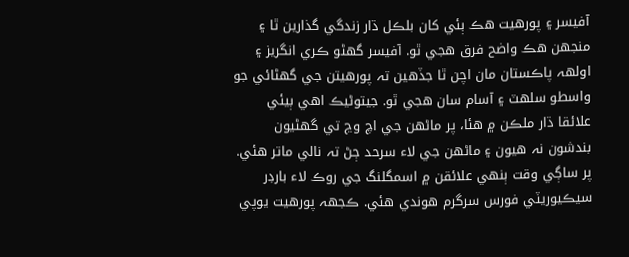آفيسر ۽ پورهيت هڪ ٻئي کان بلڪل ڌار زندگي گذارين ٿا ۽ منجهن هڪ واضح فرق هجي ٿو. آفيسر گهڻو ڪري انگريز ۽ اولھہ پاڪستان مان اچن ٿا جڏهين تہ پورهيتن جي گهڻائي جو واسطو سلھٽ ۽ آسام سان هجي ٿو. جيتوڻيڪ اهي ٻيئي علائقا ڌار ملڪن ۾ هئا، پر ماڻھن جي اچ وڃ تي گهڻيون بندشون نہ هيون ۽ ماڻھن جي لاء سرحد ڄڻ تہ نالي ماتر هئي. پر ساڳي وقت ٻنھي علائقن ۾ اسمگلنگ جي روڪ لاء بارڊر سيڪيوريٽي فورس سرگرم هوندي هئي. ڪجهہ پورهيت يوپي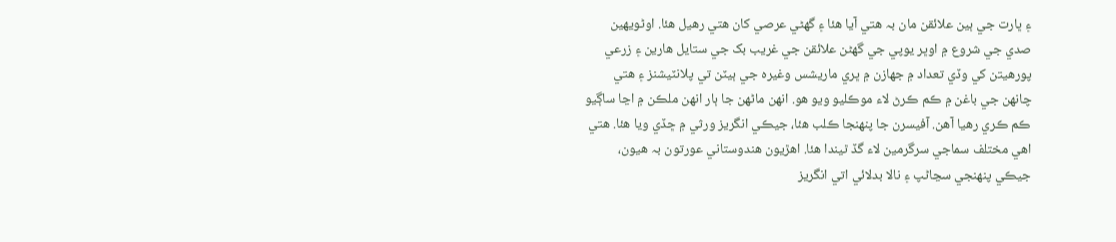۽ ڀارت جي ٻين علائقن مان بہ هتي آيا هئا ۽ گهڻي عرصي کان هتي رهيل هئا. اوڻويھين صدي جي شروع ۾ اوڀر يوپي جي گهڻن علائقن جي غريب بک جي ستايل هارين ۽ زرعي پورهيتن کي وڏي تعداد ۾ جھازن ۾ ڀري ماريشس وغيرہ جي ٻيٽن تي پلانٽيشنز ۽ هتي چانھن جي باغن ۾ ڪم ڪرڻ لاء موڪليو ويو هو. انھن ماڻھن جا ٻار انھن ملڪن ۾ اڃا ساڳيو ڪم ڪري رهيا آهن. آفيسرن جا پنھنجا ڪلب هئا، جيڪي انگريز ورثي ۾ ڇڏي ويا هئا. هتي اهي مختلف سماجي سرگرمين لاء گڏ ٿيندا هئا. اهڙيون هندوستاني عورتون بہ هيون، جيڪي پنھنجي سڃاڻپ ۽ نالا بدلائي اتي انگريز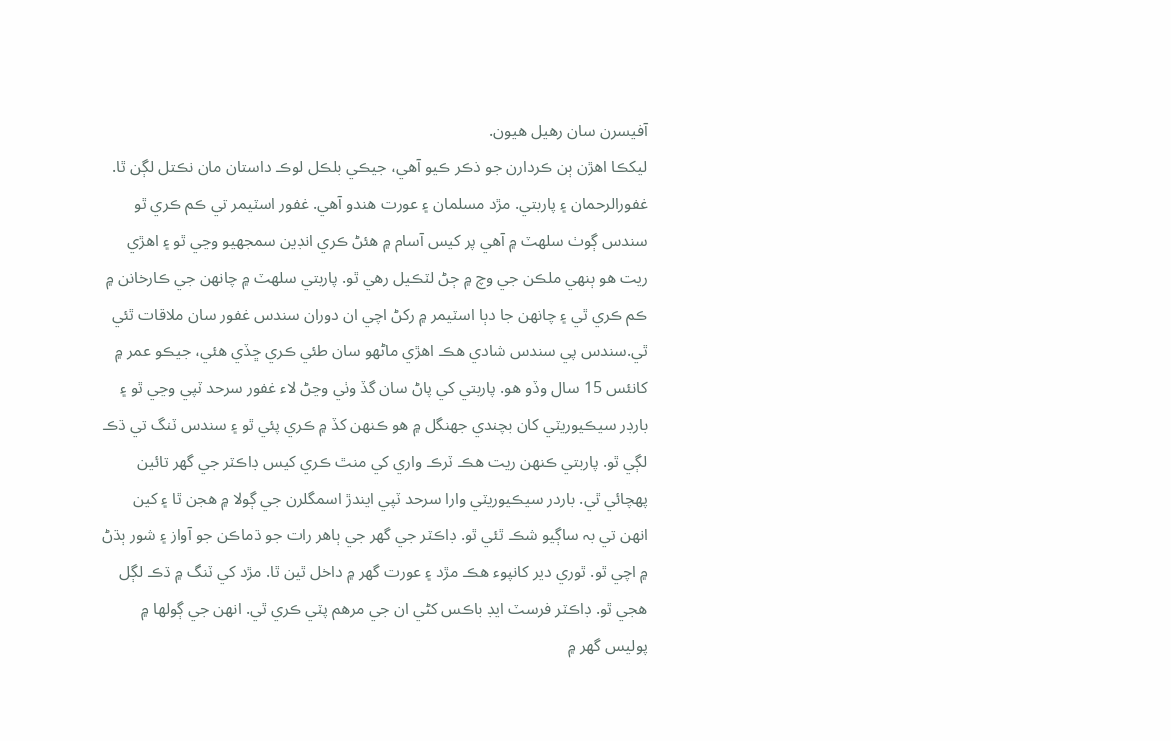آفيسرن سان رهيل هيون.
ليکڪا اهڙن ٻن ڪردارن جو ذڪر ڪيو آهي، جيڪي بلڪل لوڪ داستان مان نڪتل لڳن ٿا. غفورالرحمان ۽ پاربتي. مڙد مسلمان ۽ عورت هندو آهي. غفور اسٽيمر تي ڪم ڪري ٿو سندس ڳوٺ سلھٽ ۾ آهي پر کيس آسام ۾ هئڻ ڪري انڊين سمجهيو وڃي ٿو ۽ اهڙي ريت هو ٻنھي ملڪن جي وچ ۾ ڄڻ لٽڪيل رهي ٿو. پاربتي سلھٽ ۾ چانھن جي ڪارخانن ۾ ڪم ڪري ٿي ۽ چانھن جا دٻا اسٽيمر ۾ رکڻ اچي ان دوران سندس غفور سان ملاقات ٿئي ٿي.سندس پي سندس شادي هڪ اهڙي ماڻھو سان طئي ڪري ڇڏي هئي، جيڪو عمر ۾ کانئس 15 سال وڏو هو. پاربتي کي پاڻ سان گڏ وٺي وڃڻ لاء غفور سرحد ٽپي وڃي ٿو ۽ بارڊر سيڪيوريٽي کان بچندي جهنگل ۾ هو ڪنھن کڏ ۾ ڪري پئي ٿو ۽ سندس ٽنگ تي ڌڪ لڳي ٿو. پاربتي ڪنھن ريت هڪ ٽرڪ واري کي منٿ ڪري کيس ڊاڪٽر جي گهر تائين پھچائي ٿي. باردر سيڪيوريٽي وارا سرحد ٽپي ايندڙ اسمگلرن جي ڳولا ۾ هجن ٿا ۽ کين انھن تي بہ ساڳيو شڪ ٿئي ٿو. ڊاڪٽر جي گهر جي ٻاهر رات جو ڌماڪن جو آواز ۽ شور ٻڌڻ ۾ اچي ٿو. ٿوري دير کانپوء هڪ مڙد ۽ عورت گهر ۾ داخل ٿين ٿا. مڙد کي ٽنگ ۾ ڌڪ لڳل هجي ٿو. ڊاڪٽر فرسٽ ايڊ باڪس کڻي ان جي مرهم پٽي ڪري ٿي. انھن جي ڳولھا ۾ پوليس گهر ۾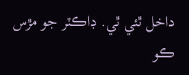داخل ٿئي ٿي. ڊاڪٽر جو مڙس ڪو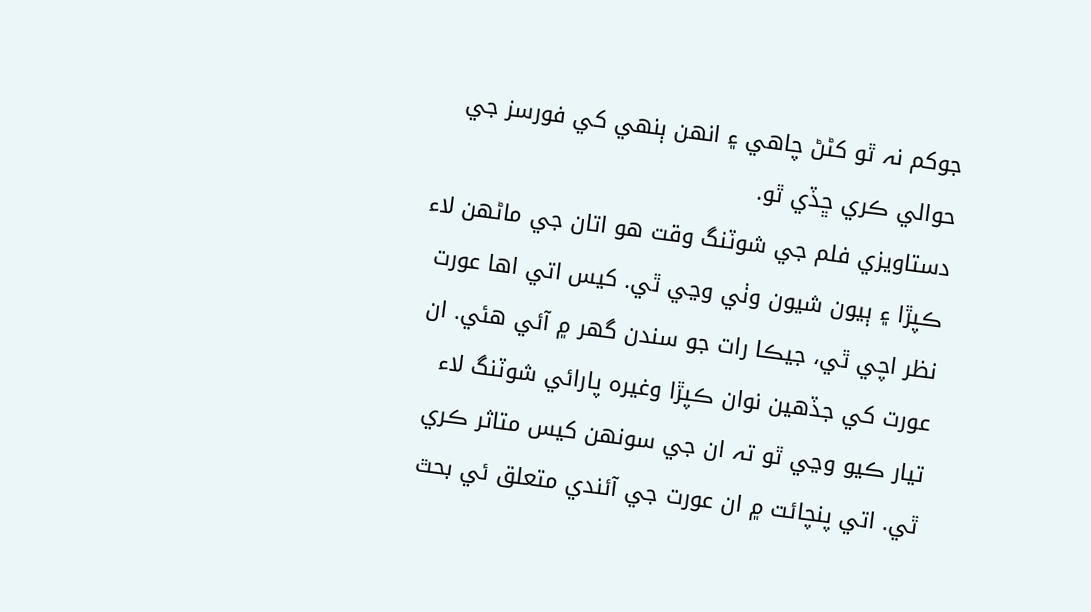جوکم نہ ٿو کڻڻ چاهي ۽ انھن ٻنھي کي فورسز جي حوالي ڪري ڇڏي ٿو.
دستاويزي فلم جي شوٽنگ وقت هو اتان جي ماڻھن لاء ڪپڙا ۽ ٻيون شيون وٺي وڃي ٿي. کيس اتي اها عورت نظر اچي ٿي، جيڪا رات جو سندن گهر ۾ آئي هئي. ان عورت کي جڏهين نوان ڪپڙا وغيرہ پارائي شوٽنگ لاء تيار ڪيو وڃي ٿو تہ ان جي سونھن کيس متاثر ڪري ٿي. اتي پنچائت ۾ ان عورت جي آئندي متعلق ئي بحٿ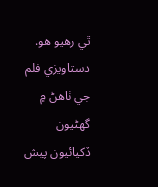ٿي رهيو هو. دستاويزي فلم جي ٺاهڻ ۾ گهڻيون ڏکيائيون پيش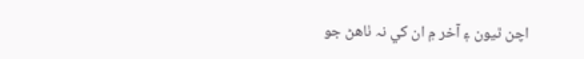اچن ٿيون ۽ آخر ۾ ان کي نہ ٺاهڻ جو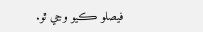فيصلو ڪيو وڃي ٿو.